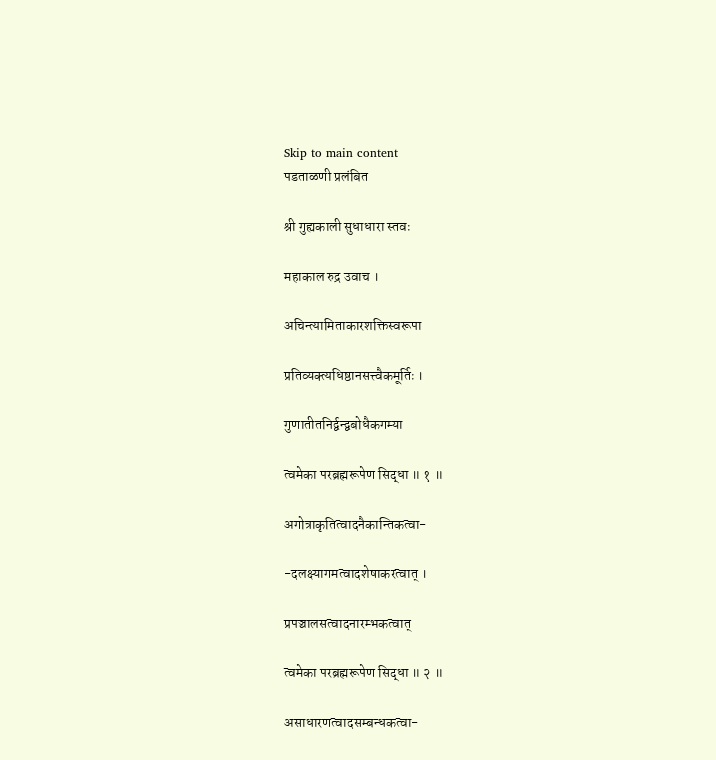Skip to main content
पडताळणी प्रलंबित

श्री गुह्यकाली सुधाधारा स्तवः

महाकाल रुद्र उवाच ।

अचिन्त्यामिताकारशक्तिस्वरूपा

प्रतिव्यक्त्यधिष्ठानसत्त्वैकमूर्तिः ।

गुणातीतनिर्द्वन्द्वबोधैकगम्या

त्वमेका परब्रह्मरूपेण सिद्धा ॥ १ ॥

अगोत्राकृतित्वादनैकान्तिकत्वा-

-दलक्ष्यागमत्वादशेषाकरत्वात् ।

प्रपञ्चालसत्वादनारम्भकत्वात्

त्वमेका परब्रह्मरूपेण सिद्धा ॥ २ ॥

असाधारणत्वादसम्बन्धकत्वा-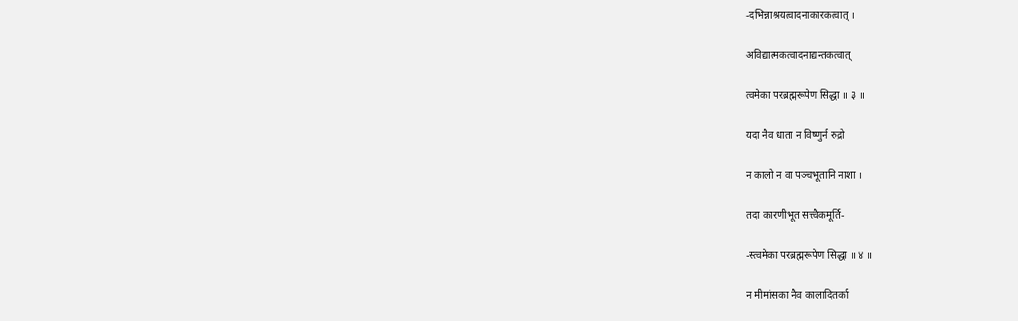-दभिन्नाश्रयत्वादनाकारकत्वात् ।

अविद्यात्मकत्वादनाद्यन्तकत्वात्

त्वमेका परब्रह्मरूपेण सिद्धा ॥ ३ ॥

यदा नैव धाता न विष्णुर्न रुद्रो

न कालो न वा पञ्चभूतानि नाशा ।

तदा कारणीभूत सत्त्वैकमूर्ति-

-स्त्वमेका परब्रह्मरूपेण सिद्धा ॥ ४ ॥

न मीमांसका नैव कालादितर्का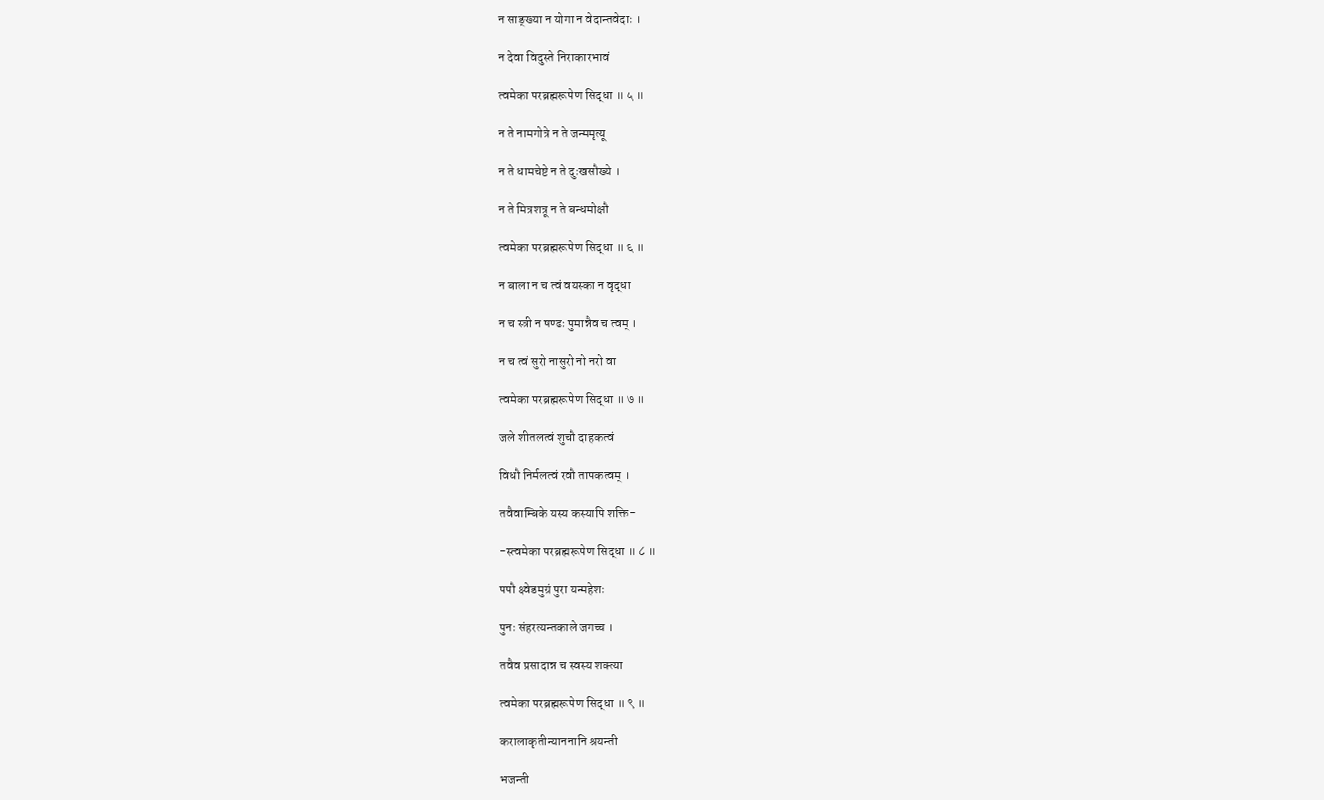न साङ्ख्या न योगा न वेदान्तवेदाः ।

न देवा विदुस्ते निराकारभावं

त्वमेका परब्रह्मरूपेण सिद्धा ॥ ५ ॥

न ते नामगोत्रे न ते जन्ममृत्यू

न ते धामचेष्टे न ते दुःखसौख्ये ।

न ते मित्रशत्रू न ते बन्धमोक्षौ

त्वमेका परब्रह्मरूपेण सिद्धा ॥ ६ ॥

न बाला न च त्वं वयस्का न वृद्धा

न च स्त्री न षण्ढः पुमान्नैव च त्वम् ।

न च त्वं सुरो नासुरो नो नरो वा

त्वमेका परब्रह्मरूपेण सिद्धा ॥ ७ ॥

जले शीतलत्वं शुचौ दाहकत्वं

विधौ निर्मलत्वं रवौ तापकत्वम् ।

तवैवाम्बिके यस्य कस्यापि शक्ति-

-स्त्वमेका परब्रह्मरूपेण सिद्धा ॥ ८ ॥

पपौ क्ष्वेडमुग्रं पुरा यन्महेशः

पुनः संहरत्यन्तकाले जगच्च ।

तवैव प्रसादान्न च स्वस्य शक्त्या

त्वमेका परब्रह्मरूपेण सिद्धा ॥ ९ ॥

करालाकृतीन्याननानि श्रयन्ती

भजन्ती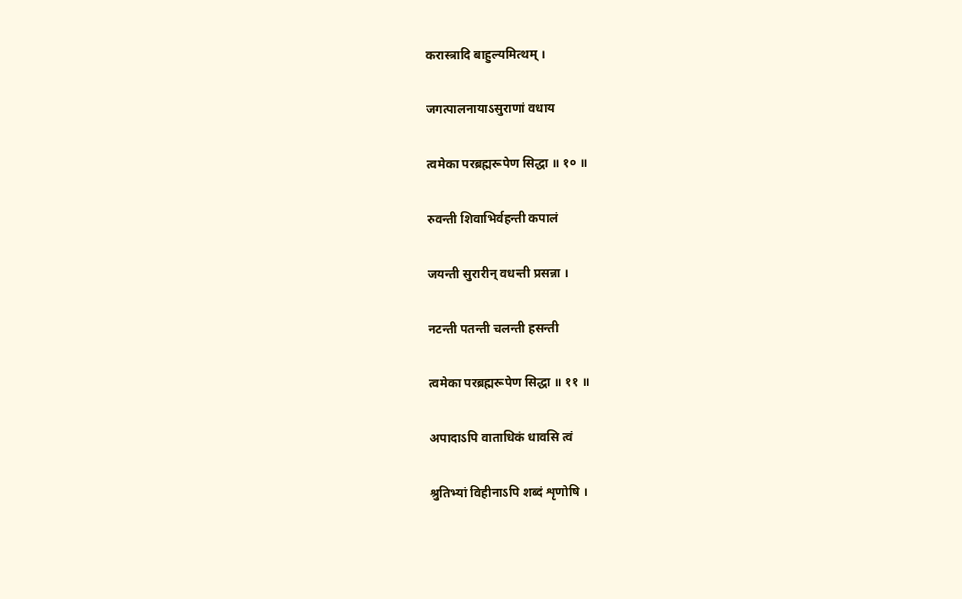करास्त्रादि बाहुल्यमित्थम् ।

जगत्पालनायाऽसुराणां वधाय

त्वमेका परब्रह्मरूपेण सिद्धा ॥ १० ॥

रुवन्ती शिवाभिर्वहन्ती कपालं

जयन्ती सुरारीन् वधन्ती प्रसन्ना ।

नटन्ती पतन्ती चलन्ती हसन्ती

त्वमेका परब्रह्मरूपेण सिद्धा ॥ ११ ॥

अपादाऽपि वाताधिकं धावसि त्वं

श्रुतिभ्यां विहीनाऽपि शब्दं शृणोषि ।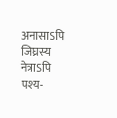अनासाऽपि जिघ्रस्य नेत्राऽपि पश्य-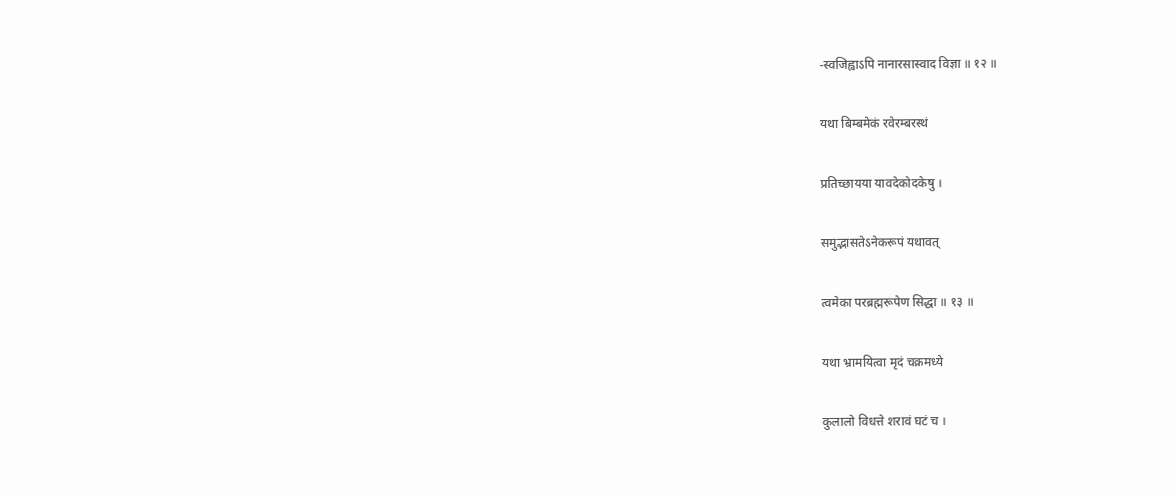-स्वजिह्वाऽपि नानारसास्वाद विज्ञा ॥ १२ ॥

यथा बिम्बमेकं रवेरम्बरस्थं

प्रतिच्छायया यावदेकोदकेषु ।

समुद्भासतेऽनेकरूपं यथावत्

त्वमेका परब्रह्मरूपेण सिद्धा ॥ १३ ॥

यथा भ्रामयित्वा मृदं चक्रमध्ये

कुलालो विधत्ते शरावं घटं च ।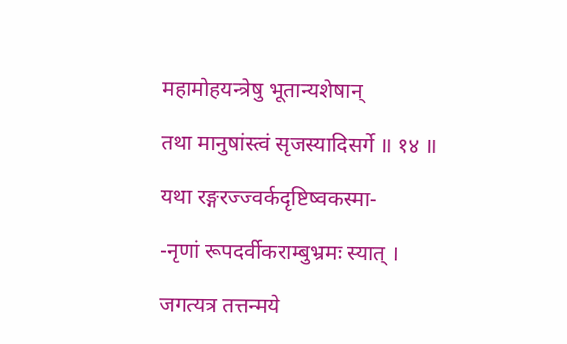महामोहयन्त्रेषु भूतान्यशेषान्

तथा मानुषांस्त्वं सृजस्यादिसर्गे ॥ १४ ॥

यथा रङ्गरज्ज्वर्कदृष्टिष्वकस्मा-

-नृणां रूपदर्वीकराम्बुभ्रमः स्यात् ।

जगत्यत्र तत्तन्मये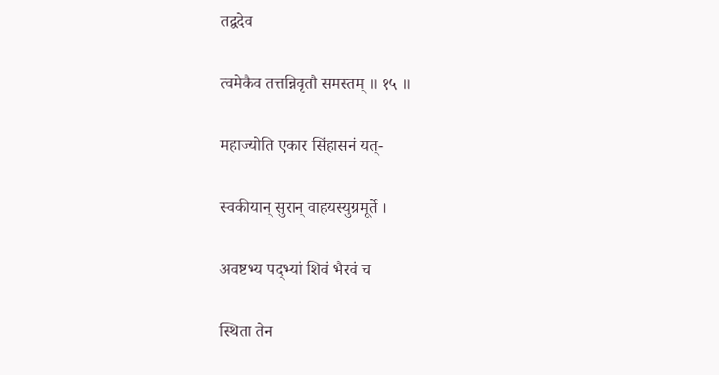तद्वदेव

त्वमेकैव तत्तन्निवृतौ समस्तम् ॥ १५ ॥

महाज्योति एकार सिंहासनं यत्-

स्वकीयान् सुरान् वाहयस्युग्रमूर्ते ।

अवष्टभ्य पद्भ्यां शिवं भैरवं च

स्थिता तेन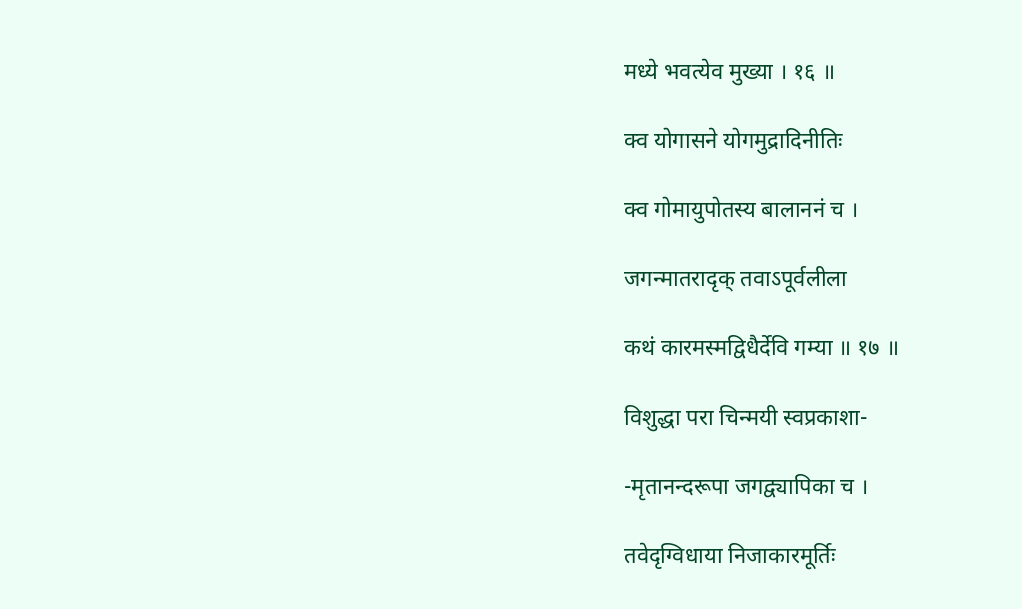मध्ये भवत्येव मुख्या । १६ ॥

क्व योगासने योगमुद्रादिनीतिः

क्व गोमायुपोतस्य बालाननं च ।

जगन्मातरादृक् तवाऽपूर्वलीला

कथं कारमस्मद्विधैर्देवि गम्या ॥ १७ ॥

विशुद्धा परा चिन्मयी स्वप्रकाशा-

-मृतानन्दरूपा जगद्व्यापिका च ।

तवेदृग्विधाया निजाकारमूर्तिः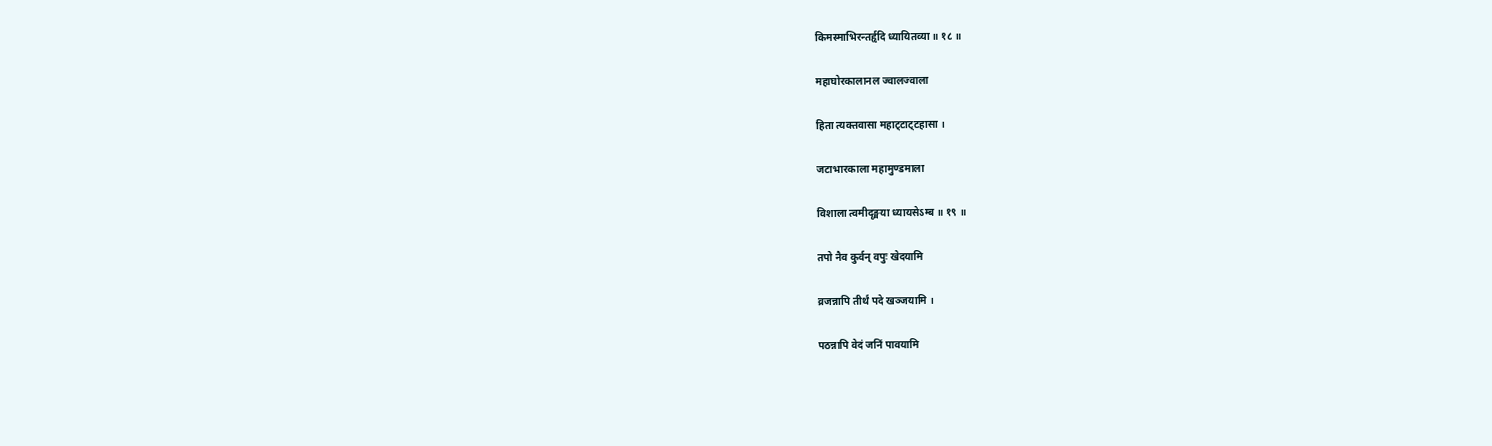किमस्माभिरन्तर्हृदि ध्यायितव्या ॥ १८ ॥

महाघोरकालानल ज्वालज्वाला

हिता त्यक्तवासा महाट्‍टाट्‍टहासा ।

जटाभारकाला महामुण्डमाला

विशाला त्वमीदृङ्मया ध्यायसेऽम्ब ॥ १९ ॥

तपो नैव कुर्वन् वपुः खेदयामि

व्रजन्नापि तीर्थं पदे खञ्जयामि ।

पठन्नापि वेदं जनिं पावयामि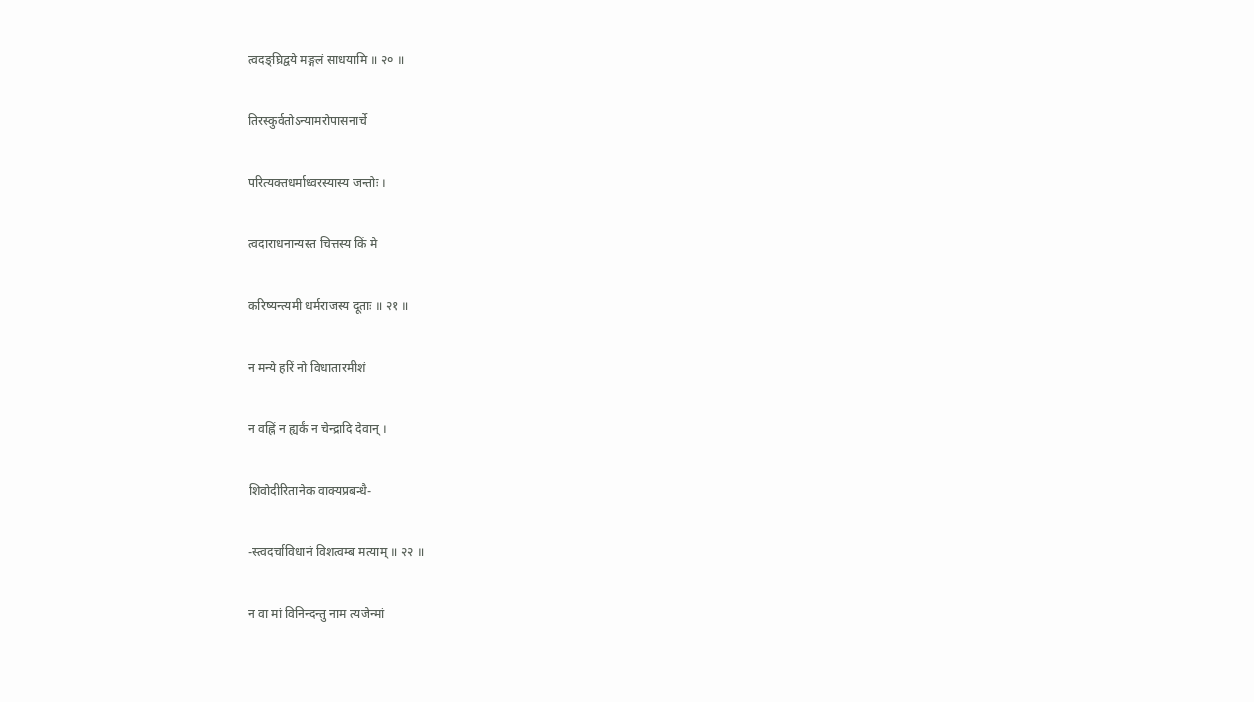त्वदङ्घ्रिद्वये मङ्गलं साधयामि ॥ २० ॥

तिरस्कुर्वतोऽन्यामरोपासनार्चे

परित्यक्तधर्माध्वरस्यास्य जन्तोः ।

त्वदाराधनान्यस्त चित्तस्य किं मे

करिष्यन्त्यमी धर्मराजस्य दूताः ॥ २१ ॥

न मन्ये हरिं नो विधातारमीशं

न वह्निं न ह्यर्कं न चेन्द्रादि देवान् ।

शिवोदीरितानेक वाक्यप्रबन्धै-

-स्त्वदर्चाविधानं विशत्वम्ब मत्याम् ॥ २२ ॥

न वा मां विनिन्दन्तु नाम त्यजेन्मां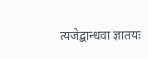त्यजेद्बान्धवा ज्ञातयः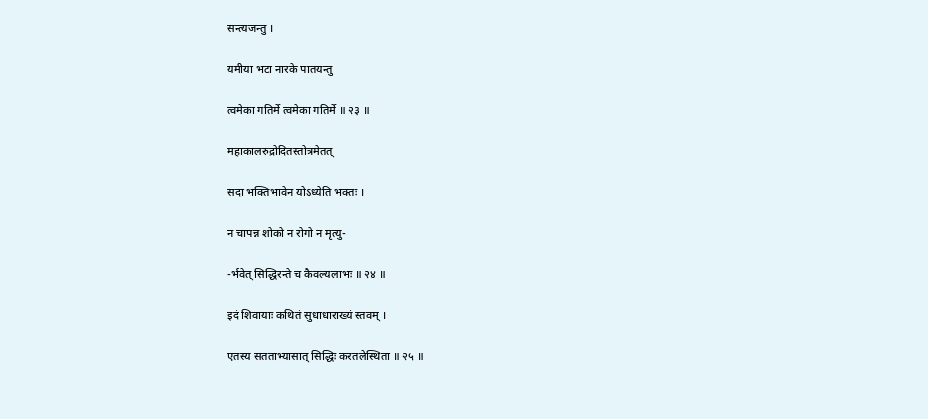सन्त्यजन्तु ।

यमीया भटा नारके पातयन्तु

त्वमेका गतिर्मे त्वमेका गतिर्मे ॥ २३ ॥

महाकालरुद्रोदितस्तोत्रमेतत्

सदा भक्तिभावेन योऽध्येति भक्तः ।

न चापन्न शोको न रोगो न मृत्यु-

-र्भवेत् सिद्धिरन्ते च कैवल्यलाभः ॥ २४ ॥

इदं शिवायाः कथितं सुधाधाराख्यं स्तवम् ।

एतस्य सतताभ्यासात् सिद्धिः करतलेस्थिता ॥ २५ ॥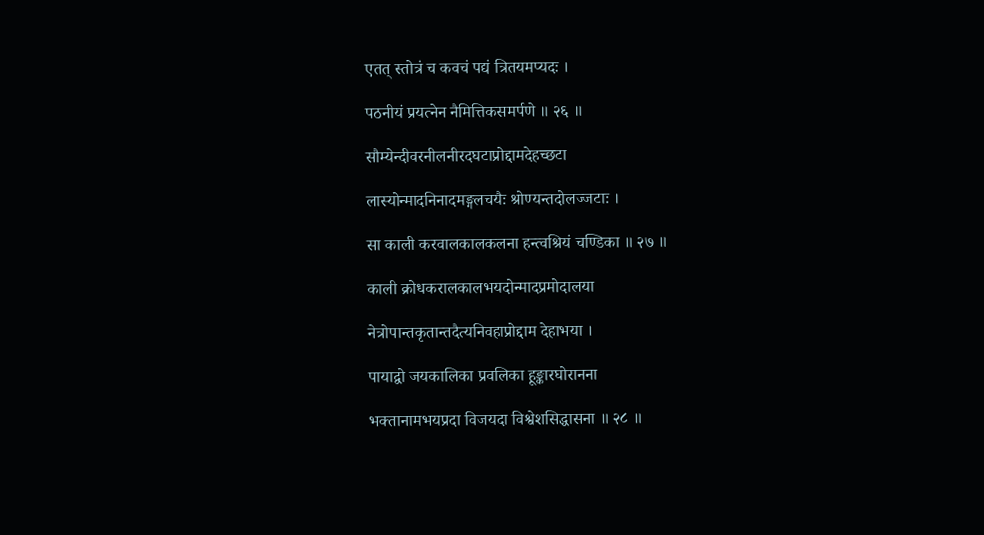एतत् स्तोत्रं च कवचं पद्यं त्रितयमप्यदः ।

पठनीयं प्रयत्नेन नैमित्तिकसमर्पणे ॥ २६ ॥

सौम्येन्दीवरनीलनीरदघटाप्रोद्दामदेहच्छटा

लास्योन्मादनिनादमङ्गलचयैः श्रोण्यन्तदोलज्जटाः ।

सा काली करवालकालकलना हन्त्वश्रियं चण्डिका ॥ २७ ॥

काली क्रोधकरालकालभयदोन्मादप्रमोदालया

नेत्रोपान्तकृतान्तदैत्यनिवहाप्रोद्दाम देहाभया ।

पायाद्वो जयकालिका प्रवलिका हूङ्कारघोरानना

भक्तानामभयप्रदा विजयदा विश्वेशसिद्धासना ॥ २८ ॥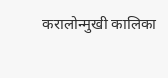करालोन्मुखी कालिका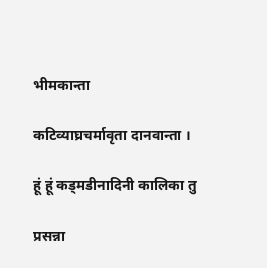भीमकान्ता

कटिव्याघ्रचर्मावृता दानवान्ता ।

हूं हूं कड्मडीनादिनी कालिका तु

प्रसन्ना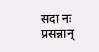सदा नः प्रसन्नान्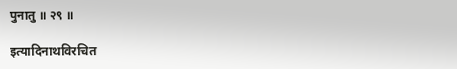पुनातु ॥ २९ ॥

इत्यादिनाथविरचित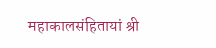महाकालसंहितायां श्री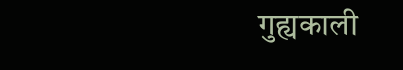गुह्यकाली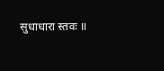सुधाधारा स्तवः ॥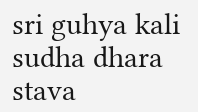sri guhya kali sudha dhara stava